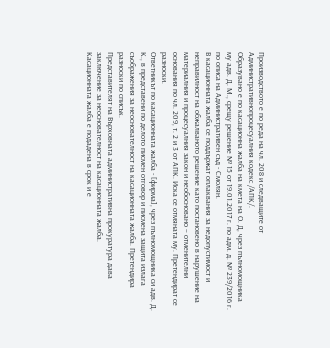Производството е по реда на чл. 208 и следващите от Административнопроцесуалния кодекс /АПК/.
Образувано е по касационна жалба на кмета на О. Д, чрез пълномощника му адв. Д. М., срещу решение № 15 от 19.01.2017 г. по адм. д. № 239/2016 г. по описа на Административен съд - Смолян.
В касационната жалба се поддържат оплаквания за недопустимост и неправилност на обжалваното решение като постановено в нарушение на материалния и процесуалния закон и необосновано – отменителни основания по чл. 209, т. 2 и 3 от АПК. Иска се отмяната му. Претендират се разноски.
Ответникът по касационната жалба - [фирма], чрез пълномощника си адв. Д. К., в представени по делото писмен отговор и писмена защита излага съображения за неоснователност на касационната жалба. Претендира разноски по списък.
Представителят на Върховната административна прокуратура дава заключение за неоснователност на касационната жалба.
Касационната жалба е подадена в срок и е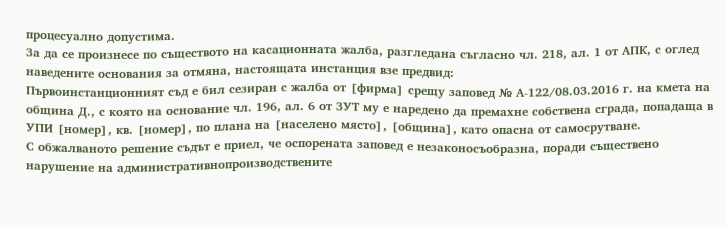процесуално допустима.
За да се произнесе по съществото на касационната жалба, разгледана съгласно чл. 218, ал. 1 от АПК, с оглед наведените основания за отмяна, настоящата инстанция взе предвид:
Първоинстанционният съд е бил сезиран с жалба от [фирма] срещу заповед № А-122/08.03.2016 г. на кмета на община Д., с която на основание чл. 196, ал. 6 от ЗУТ му е наредено да премахне собствена сграда, попадаща в УПИ [номер], кв. [номер], по плана на [населено място], [община], като опасна от самосрутване.
С обжалваното решение съдът е приел, че оспорената заповед е незаконосъобразна, поради съществено нарушение на административнопроизводствените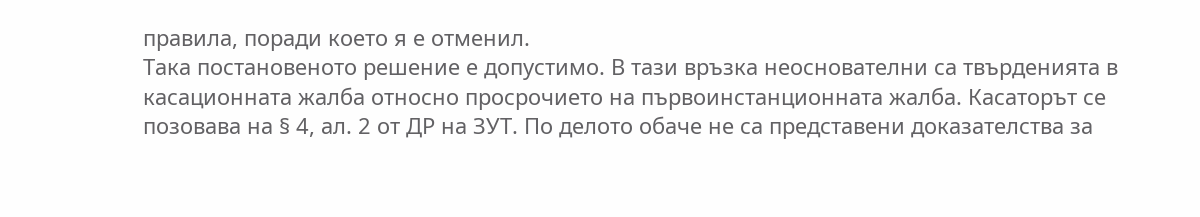правила, поради което я е отменил.
Така постановеното решение е допустимо. В тази връзка неоснователни са твърденията в касационната жалба относно просрочието на първоинстанционната жалба. Касаторът се позовава на § 4, ал. 2 от ДР на ЗУТ. По делото обаче не са представени доказателства за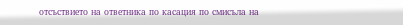отсъствието на ответника по касация по смисъла на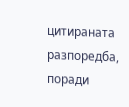цитираната разпоредба, поради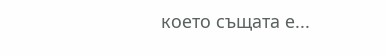което същата е...